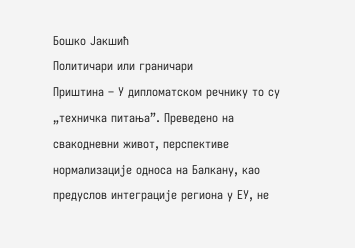Бошко Јакшић
Политичари или граничари
Приштина – У дипломатском речнику то су „техничка питања”. Преведено на свакодневни живот, перспективе нормализације односа на Балкану, као предуслов интеграције региона у ЕУ, не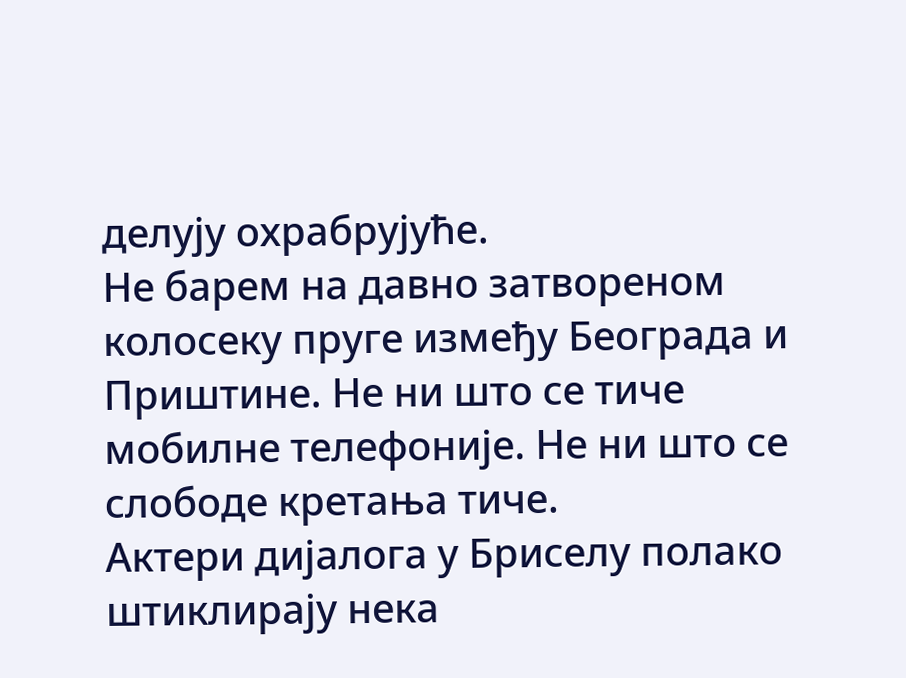делују охрабрујуће.
Не барем на давно затвореном колосеку пруге између Београда и Приштине. Не ни што се тиче мобилне телефоније. Не ни што се слободе кретања тиче.
Актери дијалога у Бриселу полако штиклирају нека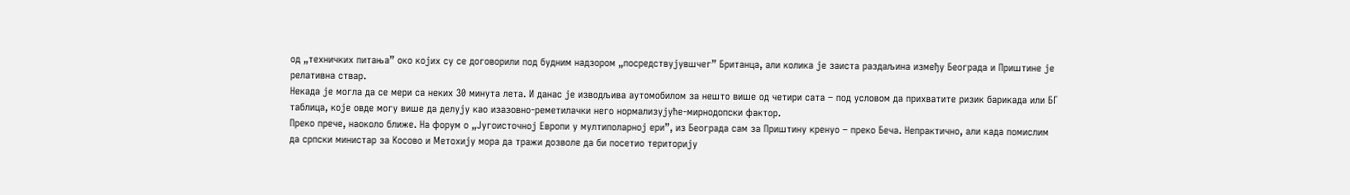од „техничких питања” око којих су се договорили под будним надзором „посредствујувшчег” Британца, али колика је заиста раздаљина између Београда и Приштине је релативна ствар.
Некада је могла да се мери са неких 30 минута лета. И данас је изводљива аутомобилом за нешто више од четири сата – под условом да прихватите ризик барикада или БГ таблица, које овде могу више да делују као изазовно-реметилачки него нормализујуће-мирнодопски фактор.
Преко прече, наоколо ближе. На форум о „Југоисточној Европи у мултиполарној ери”, из Београда сам за Приштину кренуо – преко Беча. Непрактично, али када помислим да српски министар за Косово и Метохију мора да тражи дозволе да би посетио територију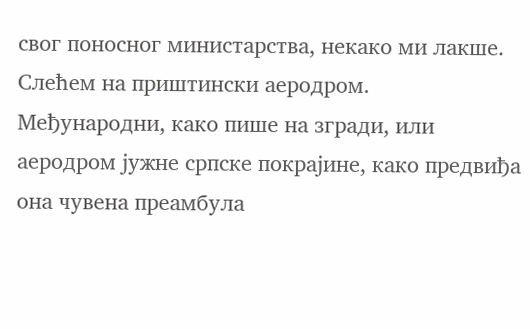свог поносног министарства, некако ми лакше.
Слећем на приштински аеродром. Међународни, како пише на згради, или аеродром јужне српске покрајине, како предвиђа она чувена преамбула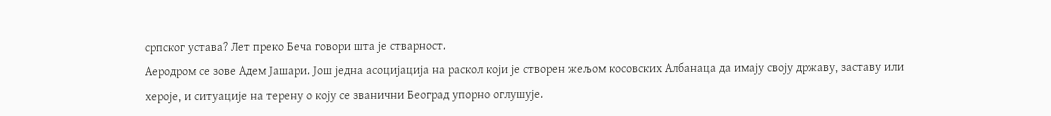српског устава? Лет преко Беча говори шта је стварност.
Аеродром се зове Адем Јашари. Још једна асоцијација на раскол који је створен жељом косовских Албанаца да имају своју државу, заставу или хероје, и ситуације на терену о коју се званични Београд упорно оглушује.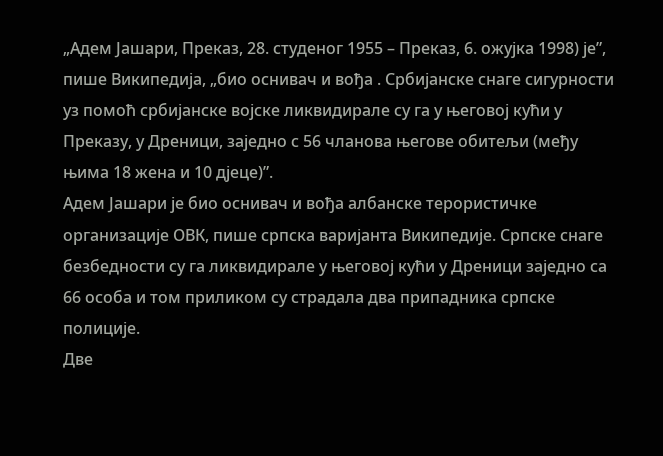„Адем Јашари, Преказ, 28. студеног 1955 – Преказ, 6. ожујка 1998) је”, пише Википедија, „био оснивач и вођа . Србијанске снаге сигурности уз помоћ србијанске војске ликвидирале су га у његовој кући у Преказу, у Дреници, заједно с 56 чланова његове обитељи (међу њима 18 жена и 10 дјеце)”.
Адем Јашари је био оснивач и вођа албанске терористичке организације ОВК, пише српска варијанта Википедије. Српске снаге безбедности су га ликвидирале у његовој кући у Дреници заједно са 66 особа и том приликом су страдала два припадника српске полиције.
Две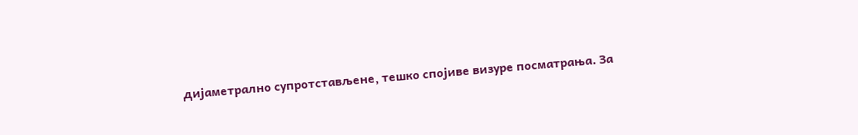дијаметрално супротстављене, тешко спојиве визуре посматрања. За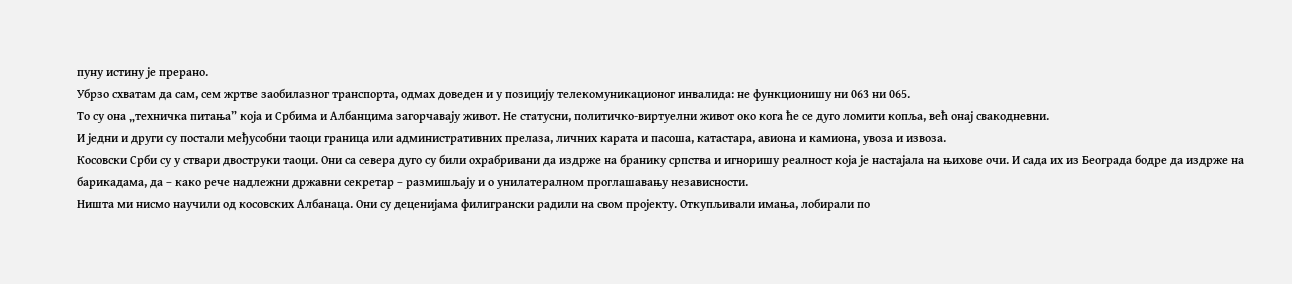пуну истину је прерано.
Убрзо схватам да сам, сем жртве заобилазног транспорта, одмах доведен и у позицију телекомуникационог инвалида: не функционишу ни 063 ни 065.
То су она „техничка питања” која и Србима и Албанцима загорчавају живот. Не статусни, политичко-виртуелни живот око кога ће се дуго ломити копља, већ онај свакодневни.
И једни и други су постали међусобни таоци граница или административних прелаза, личних карата и пасоша, катастара, авиона и камиона, увоза и извоза.
Косовски Срби су у ствари двоструки таоци. Они са севера дуго су били охрабривани да издрже на бранику српства и игноришу реалност која је настајала на њихове очи. И сада их из Београда бодре да издрже на барикадама, да – како рече надлежни државни секретар – размишљају и о унилатералном проглашавању независности.
Ништа ми нисмо научили од косовских Албанаца. Они су деценијама филигрански радили на свом пројекту. Откупљивали имања, лобирали по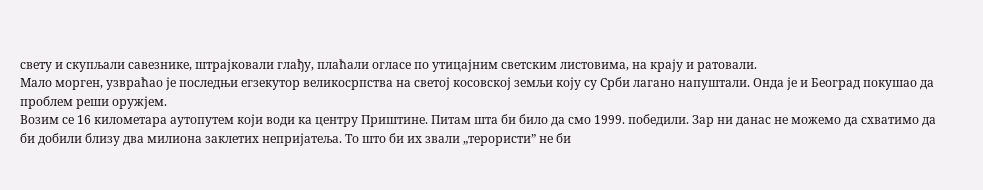свету и скупљали савезнике, штрајковали глађу, плаћали огласе по утицајним светским листовима, на крају и ратовали.
Мало морген, узвраћао је последњи егзекутор великосрпства на светој косовској земљи коју су Срби лагано напуштали. Онда је и Београд покушао да проблем реши оружјем.
Возим се 16 километара аутопутем који води ка центру Приштине. Питам шта би било да смо 1999. победили. Зар ни данас не можемо да схватимо да би добили близу два милиона заклетих непријатеља. То што би их звали „терористи” не би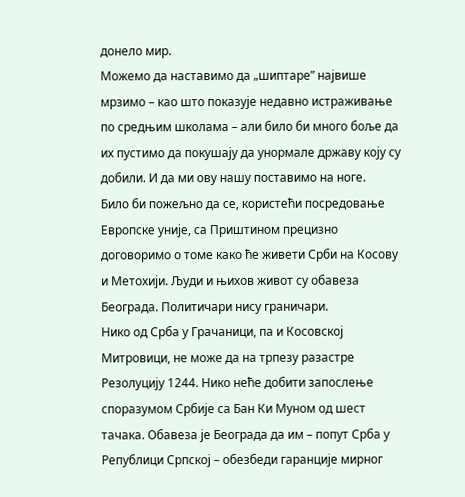донело мир.
Можемо да наставимо да „шиптаре” највише мрзимо – као што показује недавно истраживање по средњим школама – али било би много боље да их пустимо да покушају да унормале државу коју су добили. И да ми ову нашу поставимо на ноге.
Било би пожељно да се, користећи посредовање Европске уније, са Приштином прецизно договоримо о томе како ће живети Срби на Косову и Метохији. Људи и њихов живот су обавеза Београда. Политичари нису граничари.
Нико од Срба у Грачаници, па и Косовској Митровици, не може да на трпезу разастре Резолуцију 1244. Нико неће добити запослење споразумом Србије са Бан Ки Муном од шест тачака. Обавеза је Београда да им – попут Срба у Републици Српској – обезбеди гаранције мирног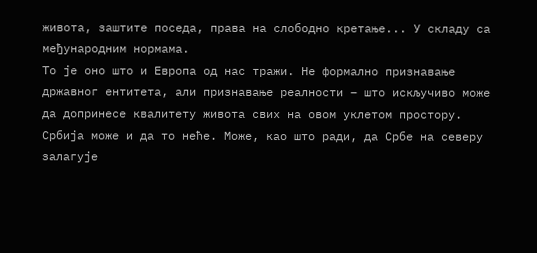живота, заштите поседа, права на слободно кретање... У складу са међународним нормама.
То је оно што и Европа од нас тражи. Не формално признавање државног ентитета, али признавање реалности – што искључиво може да допринесе квалитету живота свих на овом уклетом простору.
Србија може и да то неће. Може, као што ради, да Србе на северу залагује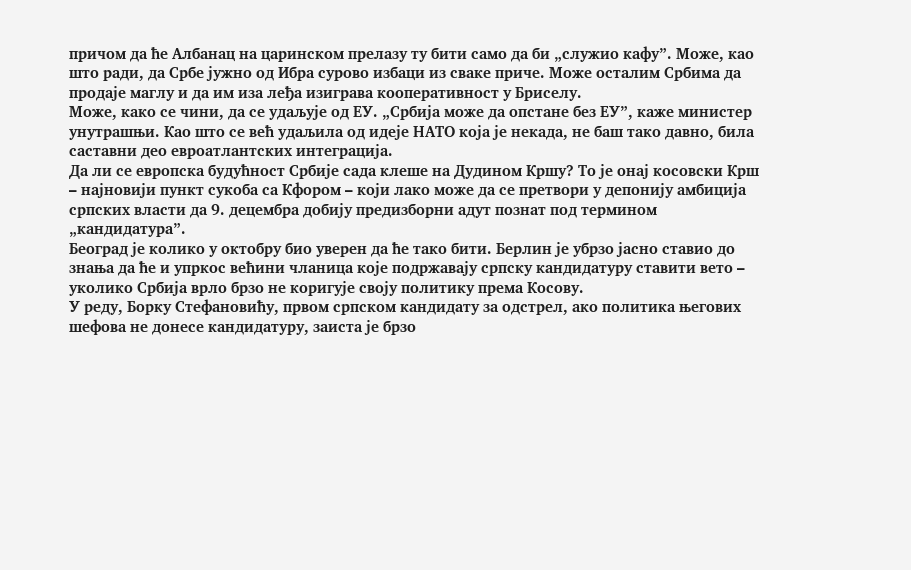причом да ће Албанац на царинском прелазу ту бити само да би „служио кафу”. Може, као што ради, да Србе јужно од Ибра сурово избаци из сваке приче. Може осталим Србима да продаје маглу и да им иза леђа изиграва кооперативност у Бриселу.
Може, како се чини, да се удаљује од ЕУ. „Србија може да опстане без ЕУ”, каже министер унутрашњи. Као што се већ удаљила од идеје НАТО која је некада, не баш тако давно, била саставни део евроатлантских интеграција.
Да ли се европска будућност Србије сада клеше на Дудином Кршу? То је онај косовски Крш – најновији пункт сукоба са Кфором – који лако може да се претвори у депонију амбиција српских власти да 9. децембра добију предизборни адут познат под термином „кандидатура”.
Београд је колико у октобру био уверен да ће тако бити. Берлин је убрзо јасно ставио до знања да ће и упркос већини чланица које подржавају српску кандидатуру ставити вето – уколико Србија врло брзо не коригује своју политику према Косову.
У реду, Борку Стефановићу, првом српском кандидату за одстрел, ако политика његових шефова не донесе кандидатуру, заиста је брзо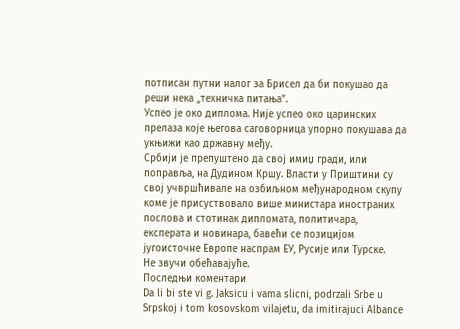потписан путни налог за Брисел да би покушао да реши нека „техничка питања”.
Успео је око диплома. Није успео око царинских прелаза које његова саговорница упорно покушава да укњижи као државну међу.
Србији је препуштено да свој имиџ гради, или поправља, на Дудином Кршу. Власти у Приштини су свој учвршћивале на озбиљном међународном скупу коме је присуствовало више министара иностраних послова и стотинак дипломата, политичара, експерата и новинара, бавећи се позицијом југоисточне Европе наспрам ЕУ, Русије или Турске.
Не звучи обећавајуће.
Последњи коментари
Da li bi ste vi g. Jaksicu i vama slicni, podrzali Srbe u Srpskoj i tom kosovskom vilajetu, da imitirajuci Albance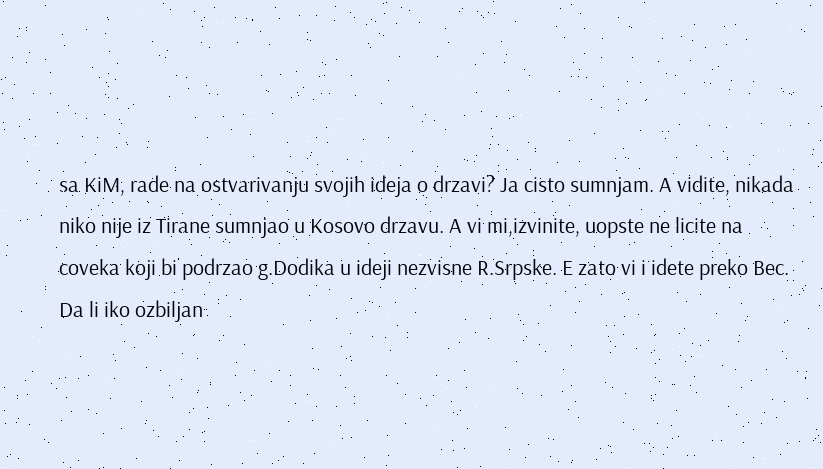sa KiM, rade na ostvarivanju svojih ideja o drzavi? Ja cisto sumnjam. A vidite, nikada niko nije iz Tirane sumnjao u Kosovo drzavu. A vi mi,izvinite, uopste ne licite na coveka koji bi podrzao g.Dodika u ideji nezvisne R.Srpske. E zato vi i idete preko Bec.
Da li iko ozbiljan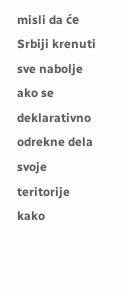misli da će Srbiji krenuti sve nabolje ako se deklarativno odrekne dela svoje teritorije kako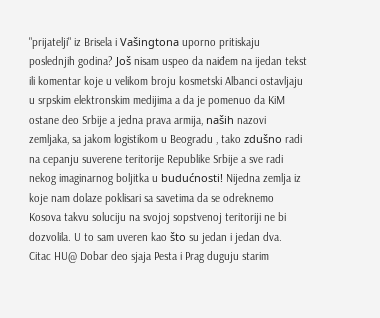"prijatelji" iz Brisela i Vašingtona uporno pritiskaju poslednjih godina? Još nisam uspeo da naiđem na ijedan tekst ili komentar koje u velikom broju kosmetski Albanci ostavljaju u srpskim elektronskim medijima a da je pomenuo da KiM ostane deo Srbije a jedna prava armija, naših nazovi zemljaka, sa jakom logistikom u Beogradu , tako zdušno radi na cepanju suverene teritorije Republike Srbije a sve radi nekog imaginarnog boljitka u budućnosti! Nijedna zemlja iz koje nam dolaze poklisari sa savetima da se odreknemo Kosova takvu soluciju na svojoj sopstvenoj teritoriji ne bi dozvolila. U to sam uveren kao što su jedan i jedan dva.
Citac HU@ Dobar deo sjaja Pesta i Prag duguju starim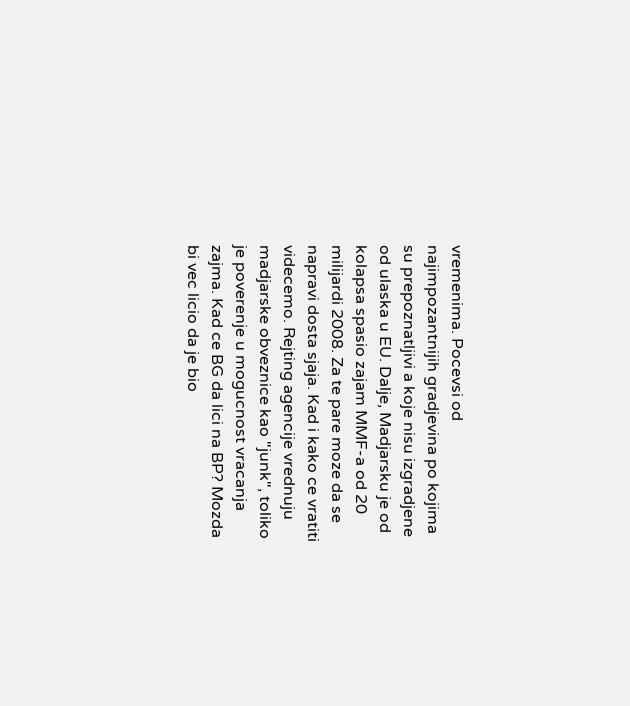vremenima. Pocevsi od najimpozantnijih gradjevina po kojima su prepoznatljivi a koje nisu izgradjene od ulaska u EU. Dalje, Madjarsku je od kolapsa spasio zajam MMF-a od 20 milijardi 2008. Za te pare moze da se napravi dosta sjaja. Kad i kako ce vratiti videcemo. Rejting agencije vrednuju madjarske obveznice kao "junk", toliko je poverenje u mogucnost vracanja zajma. Kad ce BG da lici na BP? Mozda bi vec licio da je bio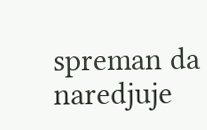spreman da naredjuje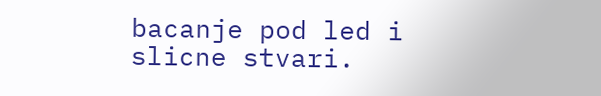bacanje pod led i slicne stvari.